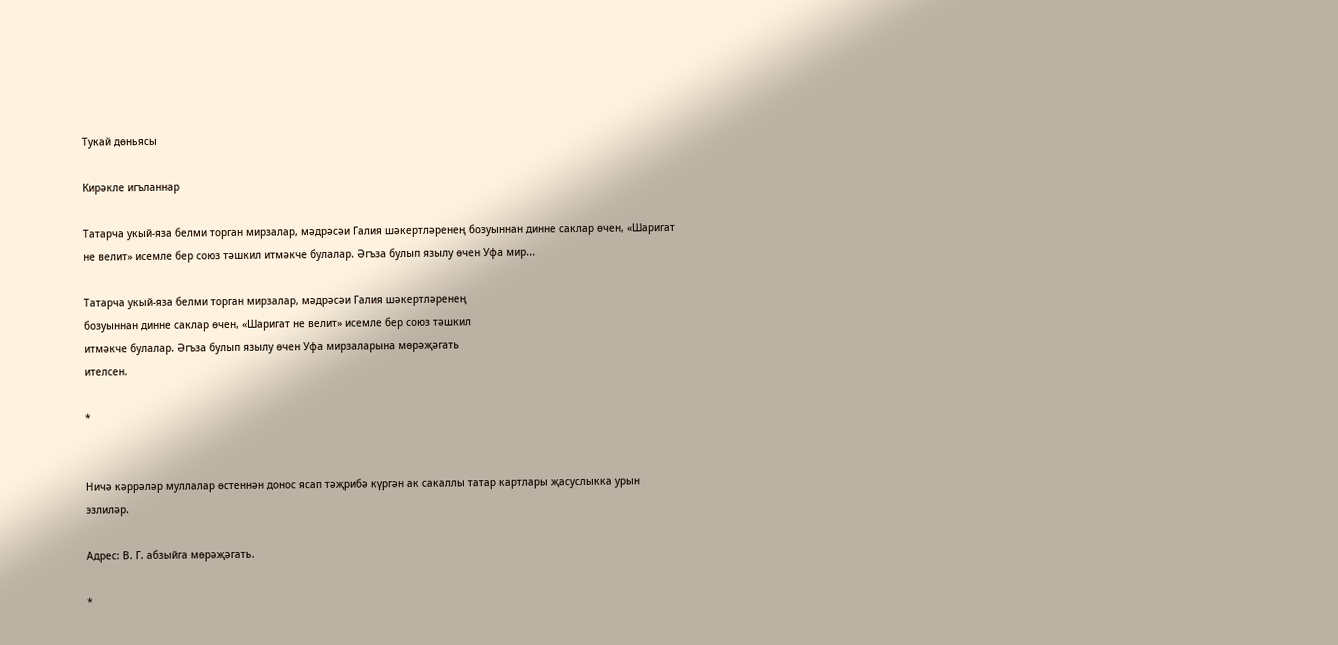Тукай дөньясы

Кирәкле игъланнар

Татарча укый-яза белми торган мирзалар, мәдрәсәи Галия шәкертләренең бозуыннан динне саклар өчен, «Шаригат не велит» исемле бер союз тәшкил итмәкче булалар. Әгъза булып язылу өчен Уфа мир...

Татарча укый-яза белми торган мирзалар, мәдрәсәи Галия шәкертләренең
бозуыннан динне саклар өчен, «Шаригат не велит» исемле бер союз тәшкил
итмәкче булалар. Әгъза булып язылу өчен Уфа мирзаларына мөрәҗәгать
ителсен.

*


Ничә кәррәләр муллалар өстеннән донос ясап тәҗрибә күргән ак сакаллы татар картлары җасуслыкка урын эзлиләр.

Адрес: В. Г. абзыйга мөрәҗәгать.

*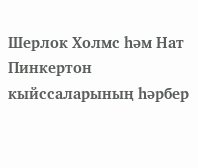Шерлок Холмс һәм Нат Пинкертон кыйссаларының һәрбер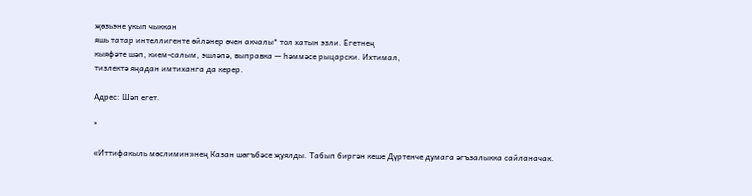җөзьэне укып чыккан
яшь татар интеллигенте өйләнер өчен акчалы* тол хатын эзли. Егетнең
кыяфәте шәп, кием-салым, эшләпә, выправка — һәммәсе рыцарски. Ихтимал,
тизлектә яңадан имтиханга да керер.

Адрес: Шәп егет.

*

«Иттифакыль мөслимин»нең Казан шөгъбәсе җуялды. Табып биргән кеше Дүртенче думага әгъзалыкка сайланачак.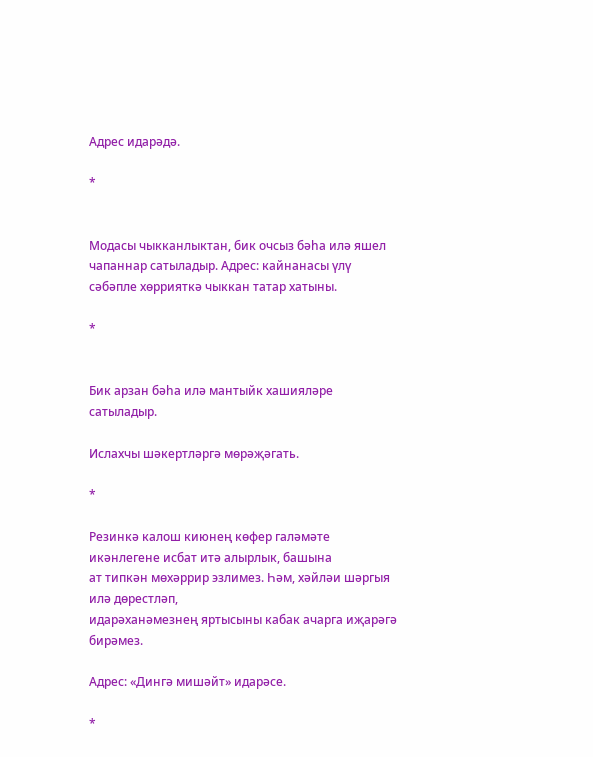Адрес идарәдә.

*


Модасы чыкканлыктан, бик очсыз бәһа илә яшел чапаннар сатыладыр. Адрес: кайнанасы үлү сәбәпле хөррияткә чыккан татар хатыны.

*


Бик арзан бәһа илә мантыйк хашияләре сатыладыр.

Ислахчы шәкертләргә мөрәҗәгать.

*

Резинкә калош киюнең көфер галәмәте икәнлегене исбат итә алырлык, башына
ат типкән мөхәррир эзлимез. Һәм, хәйләи шәргыя илә дөрестләп,
идарәханәмезнең яртысыны кабак ачарга иҗарәгә бирәмез.

Адрес: «Дингә мишәйт» идарәсе.

*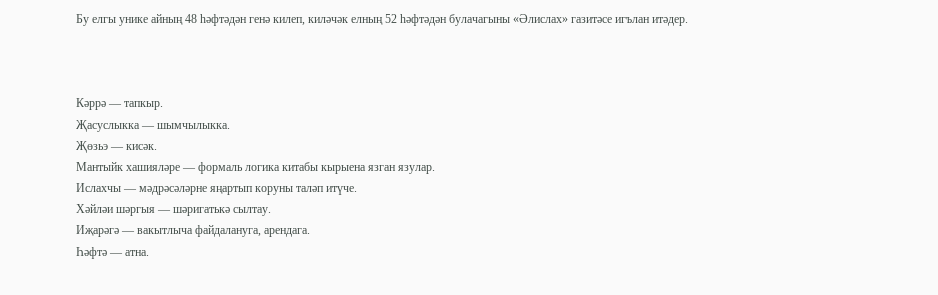Бу елгы унике айның 48 һәфтәдән генә килеп, киләчәк елның 52 һәфтәдән булачагыны «Әлислах» газитәсе игълан итәдер.



Кәррә — тапкыр.
Җасуслыкка — шымчылыкка.
Җөзьэ — кисәк.
Мантыйк хашияләре — формаль логика китабы кырыена язган язулар.
Ислахчы — мәдрәсәләрне яңартып коруны таләп итүче.
Хәйләи шәргыя — шәригатькә сылтау.
Иҗарәгә — вакытлыча файдалануга, арендага.
Һәфтә — атна.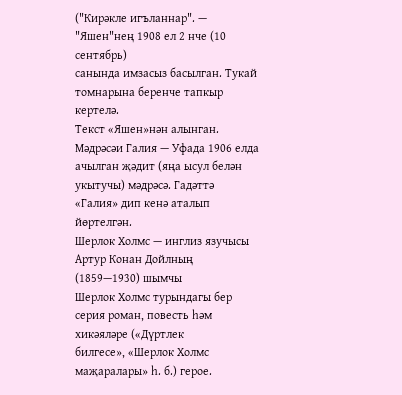("Кирәкле игъланнар". — "Яшен"нең 1908 ел 2 нче (10 сентябрь)
санында имзасыз басылган. Тукай томнарына беренче тапкыр кертелә.
Текст «Яшен»нән алынган.
Мәдрәсәи Галия — Уфада 1906 елда ачылган җәдит (яңа ысул белән укытучы) мәдрәсә. Гадәттә «Галия» дип кенә аталып йөртелгән.
Шерлок Холмс — инглиз язучысы Артур Конан Дойлның (1859—1930) шымчы
Шерлок Холмс турындагы бер серия роман, повесть һәм хикәяләре («Дүртлек
билгесе», «Шерлок Холмс маҗаралары» һ. б.) герое.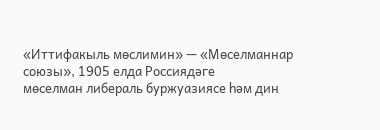«Иттифакыль мөслимин» — «Мөселманнар союзы», 1905 елда Россиядәге
мөселман либераль буржуазиясе һәм дин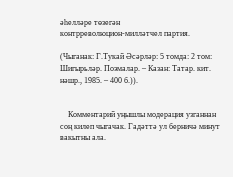әһелләре төзегән
контрреволюцион-милләтчел партия.

(Чыганак: Г.Тукай Әсәрләр: 5 томда: 2 том: Шигырьләр. Поэмалар. – Казан: Татар. кит. нәшр., 1985. – 400 б.)).


    Комментарий уңышлы модерация узганнан соң килеп чыгачак. Гадәттә ул берничә минут вакытны ала.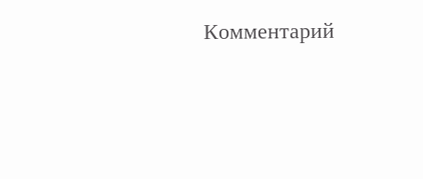Комментарий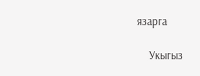язарга

    Укыгыз